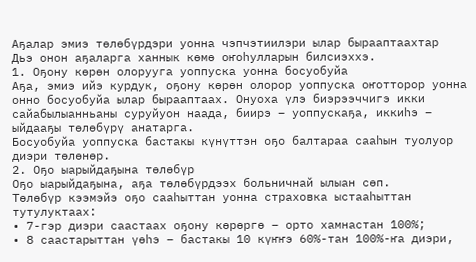Аҕалар эмиэ төлөбүрдэри уонна чэпчэтиилэри ылар бырааптаахтар
Дьэ онон аҕаларга ханнык көмө оҥоһулларын билсиэххэ.
1. Оҕону көрөн олорууга уоппуска уонна босуобуйа
Аҕа, эмиэ ийэ курдук, оҕону көрөн олорор уоппуска оҥотторор уонна онно босуобуйа ылар бырааптаах. Онуоха үлэ биэрээччигэ икки сайабылыанньаны суруйуон наада, биирэ – уоппускаҕа, иккиһэ – ыйдааҕы төлөбүрү анатарга.
Босуобуйа уоппуска бастакы күнүттэн оҕо балтараа сааһын туолуор диэри төлөнөр.
2. Оҕо ыарыйдаҕына төлөбүр
Оҕо ыарыйдаҕына, аҕа төлөбүрдээх больничнай ылыан сөп.
Төлөбүр кээмэйэ оҕо сааһыттан уонна страховка ыстааһыттан тутулуктаах:
• 7-гэр диэри саастаах оҕону көрөргө – орто хамнастан 100%;
• 8 саастарыттан үөһэ – бастакы 10 күҥҥэ 60%-тан 100%-ҥа диэри,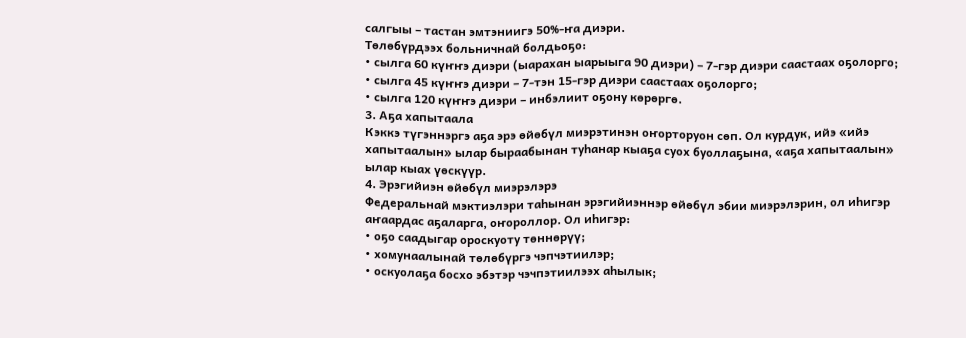салгыы – тастан эмтэниигэ 50%-ҥа диэри.
Төлөбүрдээх больничнай болдьоҕо:
• сылга 60 күҥҥэ диэри (ыарахан ыарыыга 90 диэри) – 7-гэр диэри саастаах оҕолорго;
• сылга 45 күҥҥэ диэри – 7-тэн 15-гэр диэри саастаах оҕолорго;
• сылга 120 күҥҥэ диэри – инбэлиит оҕону көрөргө.
3. Аҕа хапытаала
Кэккэ түгэннэргэ аҕа эрэ өйөбүл миэрэтинэн оҥорторуон сөп. Ол курдук, ийэ «ийэ хапытаалын» ылар быраабынан туһанар кыаҕа суох буоллаҕына, «аҕа хапытаалын» ылар кыах үөскүүр.
4. Эрэгийиэн өйөбүл миэрэлэрэ
Федеральнай мэктиэлэри таһынан эрэгийиэннэр өйөбүл эбии миэрэлэрин, ол иһигэр аҥаардас аҕаларга, оҥороллор. Ол иһигэр:
• оҕо саадыгар ороскуоту төннөрүү;
• хомунаалынай төлөбүргэ чэпчэтиилэр;
• оскуолаҕа босхо эбэтэр чэчпэтиилээх аһылык;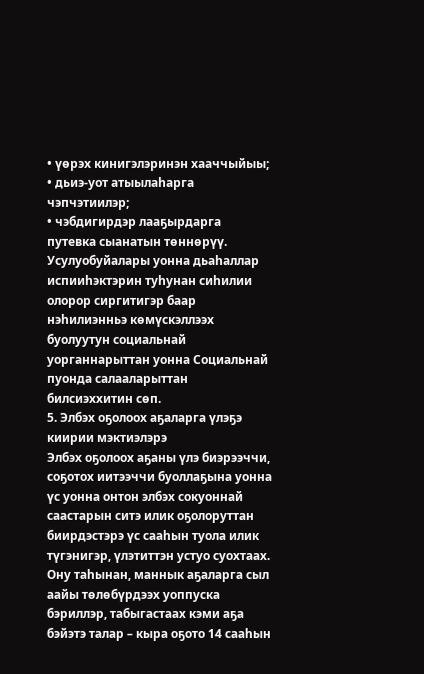• үөрэх кинигэлэринэн хааччыйыы;
• дьиэ-уот атыылаһарга чэпчэтиилэр;
• чэбдигирдэр лааҕырдарга путевка сыанатын төннөрүү.
Усулуобуйалары уонна дьаһаллар испииһэктэрин туһунан сиһилии олорор сиргитигэр баар нэһилиэнньэ көмүскэллээх буолуутун социальнай уорганнарыттан уонна Социальнай пуонда салааларыттан билсиэххитин сөп.
5. Элбэх оҕолоох аҕаларга үлэҕэ киирии мэктиэлэрэ
Элбэх оҕолоох аҕаны үлэ биэрээччи, соҕотох иитээччи буоллаҕына уонна үс уонна онтон элбэх сокуоннай саастарын ситэ илик оҕолоруттан биирдэстэрэ үс сааһын туола илик түгэнигэр, үлэтиттэн устуо суохтаах.
Ону таһынан, маннык аҕаларга сыл аайы төлөбүрдээх уоппуска бэриллэр, табыгастаах кэми аҕа бэйэтэ талар – кыра оҕото 14 сааһын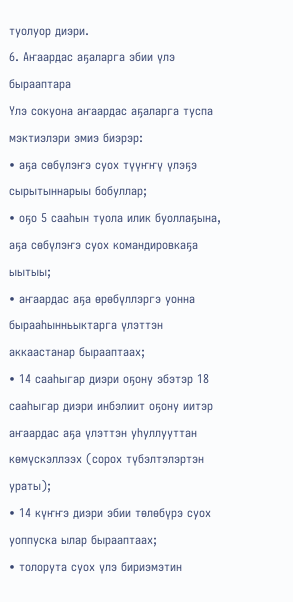туолуор диэри.
6. Аҥаардас аҕаларга эбии үлэ бырааптара
Үлэ сокуона аҥаардас аҕаларга туспа мэктиэлэри эмиэ биэрэр:
• аҕа сөбүлэҥэ суох түүҥҥү үлэҕэ сырытыннарыы бобуллар;
• оҕо 5 сааһын туола илик буоллаҕына, аҕа сөбүлэҥэ суох командировкаҕа ыытыы;
• аҥаардас аҕа өрөбүллэргэ уонна бырааһынньыктарга үлэттэн аккаастанар бырааптаах;
• 14 сааһыгар диэри оҕону эбэтэр 18 сааһыгар диэри инбэлиит оҕону иитэр аҥаардас аҕа үлэттэн уһуллууттан көмүскэллээх (сорох түбэлтэлэртэн ураты);
• 14 күҥҥэ диэри эбии төлөбүрэ суох уоппуска ылар бырааптаах;
• толорута суох үлэ бириэмэтин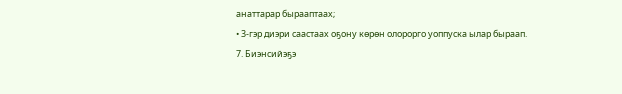анаттарар бырааптаах;
• 3-гэр диэри саастаах оҕону көрөн олорорго уоппуска ылар быраап.
7. Биэнсийэҕэ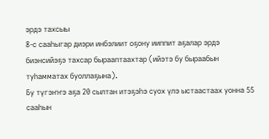эрдэ тахсыы
8-с сааһыгар диэри инбэлиит оҕону ииппит аҕалар эрдэ биэнсийэҕэ тахсар бырааптаахтар (ийэтэ бу быраабын туһамматах буоллаҕына).
Бу түгэҥҥэ аҕа 20 сылтан итэҕэһэ суох үлэ ыстаастаах уонна 55 сааһын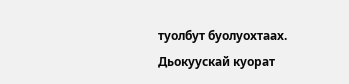туолбут буолуохтаах.
Дьокуускай куорат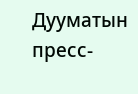Дууматын пресс-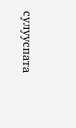сулууспата